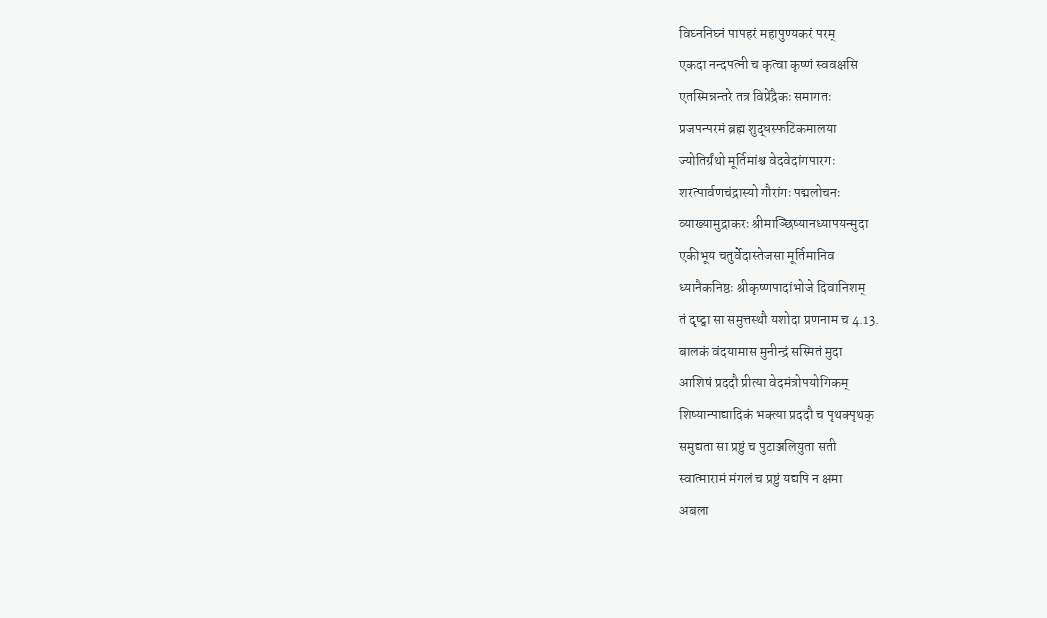विघ्ननिघ्नं पापहरं महापुण्यकरं परम्
एकदा नन्दपत्नी च कृत्वा कृष्णं स्ववक्षसि
एतस्मिन्नन्तरे तत्र विप्रेंद्रैकः समागतः
प्रजपन्परमं ब्रह्म शुद्धस्फटिकमालया
ज्योतिर्ग्रंथो मूर्तिमांश्च वेदवेदांगपारगः
शरत्पार्वणचंद्रास्यो गौरांगः पद्मलोचनः
व्याख्यामुद्राकरः श्रीमाञ्छिष्यानध्यापयन्मुदा
एकीभूय चतुर्वेदास्तेजसा मूर्तिमानिव
ध्यानैकनिष्ठः श्रीकृष्णपादांभोजे दिवानिशम्
तं दृष्ट्वा सा समुत्तस्थौ यशोदा प्रणनाम च 4.13.
बालकं वंदयामास मुनीन्द्रं सस्मितं मुदा
आशिषं प्रददौ प्रीत्या वेदमंत्रोपयोगिकम्
शिष्यान्पाद्यादिकं भक्त्या प्रददौ च पृथक्पृथक्
समुद्यता सा प्रष्टुं च पुटाञ्जलियुता सती
स्वात्मारामं मंगलं च प्रष्टुं यद्यपि न क्षमा
अबला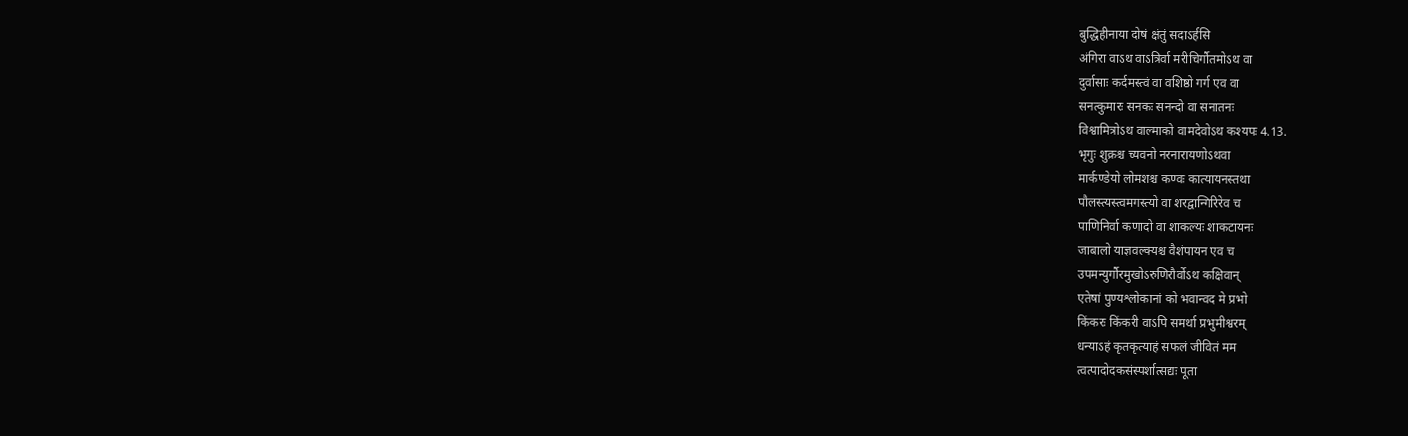बुद्धिहीनाया दोषं क्षंतुं सदाऽर्हसि
अंगिरा वाऽथ वाऽत्रिर्वा मरीचिर्गौतमोऽथ वा
दुर्वासाः कर्दमस्त्वं वा वशिष्ठो गर्ग एव वा
सनत्कुमारः सनकः सनन्दो वा सनातनः
विश्वामित्रोऽथ वाल्माको वामदेवोऽथ कश्यपः 4.13.
भृगुः शुक्रश्च च्यवनो नरनारायणोऽथवा
मार्कण्डेयो लोमशश्च कण्वः कात्यायनस्तथा
पौलस्त्यस्त्वमगस्त्यो वा शरद्वान्गिरिरेव च
पाणिनिर्वा कणादो वा शाकल्यः शाकटायनः
जाबालो याज्ञवल्क्यश्च वैशंपायन एव च
उपमन्युर्गौरमुखोऽरुणिरौर्वोऽथ कक्षिवान्
एतेषां पुण्यश्लोकानां को भवान्वद मे प्रभो
किंकरः किंकरी वाऽपि समर्था प्रभुमीश्वरम्
धन्याऽहं कृतकृत्याहं सफलं जीवितं मम
त्वत्पादोदकसंस्पर्शात्सद्यः पूता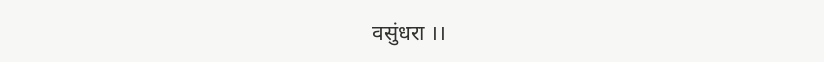वसुंधरा ।।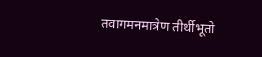तवागमनमात्रेण तीर्थीभूतो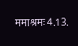ममाश्रमः 4.13.